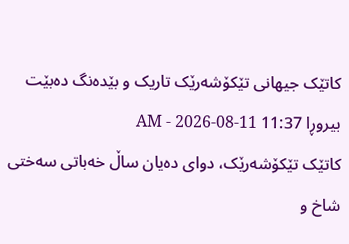کاتێک جیهانی تێکۆشەرێک تاریک و بێدەنگ دەبێت
بیروڕا 11:37 AM - 2026-08-11
کاتێک تێکۆشەرێک، دوای دەیان ساڵ خەباتی سەختی شاخ و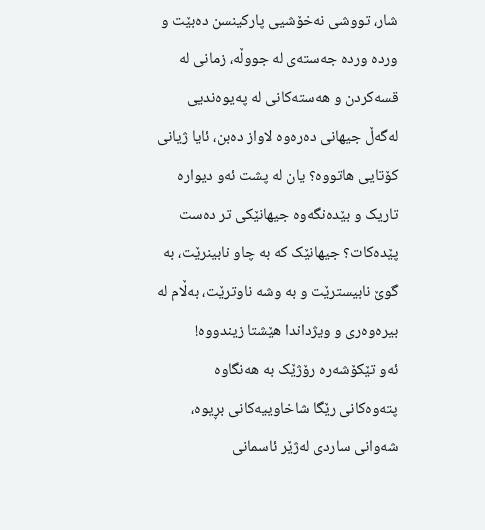شار، تووشی نەخۆشیی پارکینسن دەبێت و وردە وردە جەستەی لە جووڵە، زمانی لە قسەکردن و هەستەکانی لە پەیوەندیی لەگەڵ جیهانی دەرەوە لاواز دەبن، ئایا ژیانی کۆتایی هاتووە؟ یان لە پشت ئەو دیوارە تاریک و بێدەنگەوە جیهانێکی تر دەست پێدەکات؟ جیهانێک کە بە چاو نابینرێت، بە گوێ نابیسترێت و بە وشە ناوترێت، بەڵام لە بیرەوەری و ویژداندا هێشتا زیندووە!
ئەو تێکۆشەرە رۆژێک بە هەنگاوە پتەوەکانی رێگا شاخاوییەکانی بڕیوە، شەوانی ساردی لەژێر ئاسمانی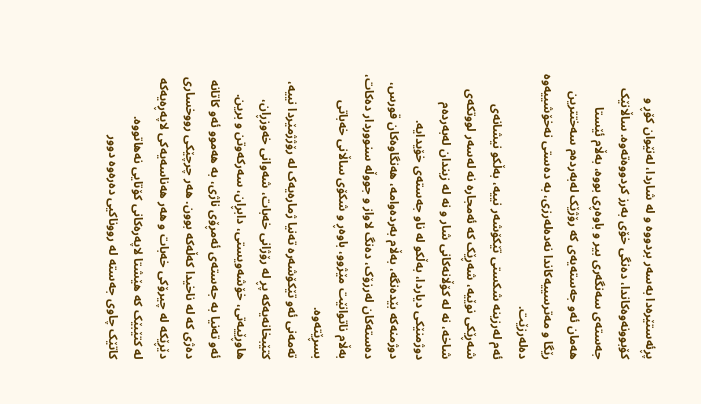پڕئەستێرەدا بەسەر بردووە و لە شاردا، لەنێوان کۆڕ و کۆبوونەوەکاندا، دەنگی خۆی بەرز کردووەتەوە. ساڵانێک جەستەی سەنگەری بیر و باوەڕی بووە، بەڵام ئێستا هەمان ئەو جەستەیەی کە رۆژێک لەبەردەم سەختترین رێگا و مەترسییەکاندا نەدەلەرزی، بە دەستی نەخۆشییەوە دەلەرزێت.
ئەم لەرزینە شکستی تێکۆشەر نییە، بەڵکو نیشانەی شەڕێکی نوێیە، شەڕێک کە ئەمجارە نە لەسەر لووتکەی شاخە، نە لە کۆڵانەکانی شار و نە لە زیندان لەبەردەم دوژمنێکی دیاردا، بەڵکو لە ناو جەستەی خۆیدایە. دوژمنەکە بێدەنگە، بەڵام بەردەوامە، هەنگاوەکان قورس، دەستەکان لەرزۆک، دەنگ لاواز و جووڵە سنووردار دەکات، بەڵام ناتوانێت مێژوو، باوەڕ و شکۆی ساڵانی خەباتی بسڕێتەوە.
تەمەنی ئەو تێکۆشەرە تەنیا ژمارەیەک لە رۆژژمێردا نییە، کتێبخانەیەکە پڕ لە رۆژانی خەبات، شەوانی خەوزڕان، هاوڕێیەتی، خۆشەویستی، دابڕان، سەرکەوتن و برین.
ئەو تەنیا بە جەستەی ئەمڕۆی ناژی، بە هەموو ئەو کاتانە دەژی کە لە ناخیدا کەڵەکە بوون. هەر چرچێکی رووخساری دێڕێکە لە چیرۆکی خەبات و هەر هەناسەیەکی لاپەڕەیەکە لە کتێبێک کە هێشتا لاپەرەکانی کۆتایی نەهاتووە.
کاتێک چاوی جەستە لە رووناکیی دەرەوە دوور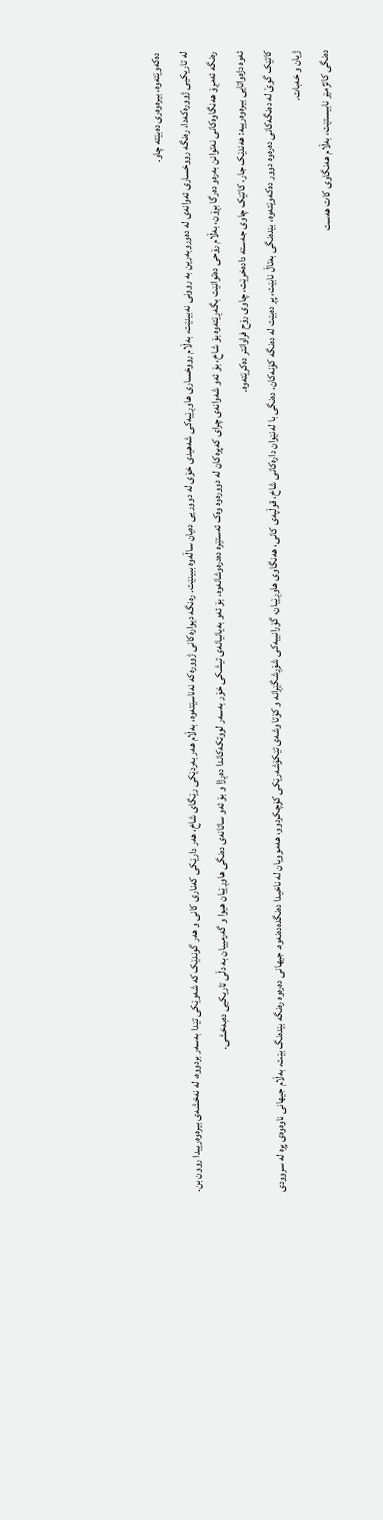دەکەوێتەوە، بیرەوەری دەبێتە چاو.
لە تاریکیی ژوورەکەدا، رەنگە رووخساری ئەوانەی لە دەوروبەرین بە روونی نەبینێت، بەڵام رووخساری هاوڕێیەکی شەهیدی خۆی لە دووریی دەیان ساڵەوە ببینێت. رەنگە دیوارەکانی ژوورەکە نەناسێتەوە، بەڵام هەر بەردێکی رێگای شاخ، هەر دارێکی کەناری کانی و هەر گوندێک کە شەوێکی تێدا بەسەر بردووە، لە نەخشەی بیرەوەرییدا روون بن.
رەنگە ئەمڕۆ هەنگاوەکانی نەتوانن بەرەو دەرگا بڕۆن، بەڵام رۆحی دەتوانێت بگەڕێتەوە بۆ شاخ، بۆ ئەو شەوانەی چرای کەپرەکان لە دوورەوە وەک ئەستێرە دەدرەوشانەوە، بۆ ئەو بەیانیانەی تیشکی خۆر بەسەر لووتکەکاندا دەڕژا و بۆ ئەو ساتانەی دەنگی هاوڕێیان هیوا و گەرمییان بە دڵی تاریکیی دەبەخشی.
ئەوە دژەواتایی بیرەوەرییە: هەندێک جار، کاتێک چاوی جەستە دادەخرێت، چاوی رۆح فراوانتر دەکرێتەوە.
کاتێک گوێ لە دەنگەکانی دەرەوە دوور دەکەوێتەوە، بێدەنگی بەتاڵ نابێت، پڕ دەبێت لە دەنگە کۆنەکان. دەنگی با لەنێوان دارەکانی شاخ، قوڵپەی کانی، هەنگاوی هاوڕێیان، گۆرانییەکی شۆڕشگێڕانە و کۆتا وشەی تێکۆشەرێکی کۆچکردوو، هەموویان لە ناخیدا دەنگدەدەنەوە. جیهانی دەرەوە رەنگە بێدەنگ بێت، بەڵام جیهانی ناوەوەی پڕە لە سروودی ژیان و خەبات.
دەنگی کاتژمێر نابیستێت، بەڵام هەنگاوی کات هەست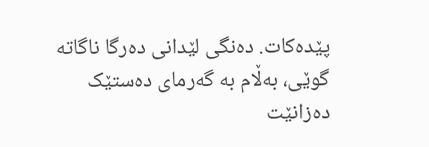پێدەکات. دەنگی لێدانی دەرگا ناگاتە گوێی، بەڵام بە گەرمای دەستێک دەزانێت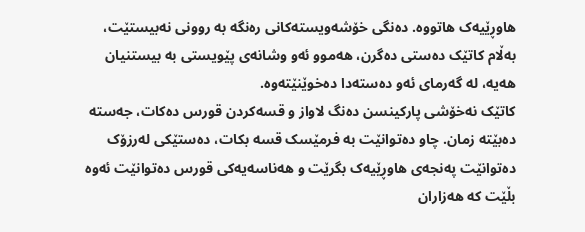هاوڕێیەک هاتووە. دەنگی خۆشەویستەکانی رەنگە بە روونی نەبیستێت، بەڵام کاتێک دەستی دەگرن، هەموو ئەو وشانەی پێویستی بە بیستنیان هەیە، لە گەرمای ئەو دەستەدا دەخوێنێتەوە.
کاتێک نەخۆشی پارکینسن دەنگ لاواز و قسەکردن قورس دەکات، جەستە دەبێتە زمان. چاو دەتوانێت بە فرمێسک قسە بکات، دەستێکی لەرزۆک دەتوانێت پەنجەی هاوڕێیەک بگرێت و هەناسەیەکی قورس دەتوانێت ئەوە بڵێت کە هەزاران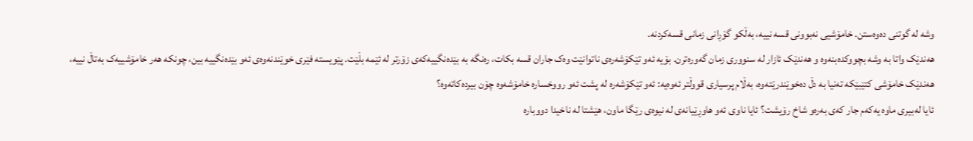وشە لە گوتنی دەوەستن. خامۆشیی نەبوونی قسە نییە، بەڵکو گۆڕانی زمانی قسەکردنە.
هەندێک واتا بە وشە بچووکدەبنەوە و هەندێک ئازار لە سنووری زمان گەورەترن. بۆیە ئەو تێکۆشەرەی ناتوانێت وەک جاران قسە بکات، رەنگە بە بێدەنگییەکەی زۆرتر لە ئێمە بڵێت. پێویستە فێری خوێندنەوەی ئەو بێدەنگییە بین، چونکە هەر خامۆشییەک بەتاڵ نییە، هەندێک خامۆشی کتێبێکە تەنیا بە دڵ دەخوێندرێتەوە، بەڵام پرسیاری قووڵتر ئەوەیە: ئەو تێکۆشەرە لە پشت ئەو رووخسارە خامۆشەوە چۆن بیردەکاتەوە؟
ئایا لەبیری ماوە یەکەم جار کەی بەرەو شاخ رۆیشت؟ ئایا ناوی ئەو هاوڕێیانەی لە نیوەی رێگا ماون، هێشتا لە ناخیدا دووبارە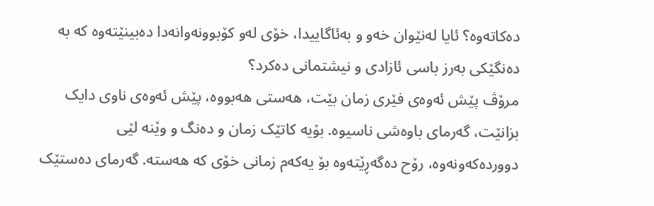دەکاتەوە؟ ئایا لەنێوان خەو و بەئاگاییدا، خۆی لەو کۆبوونەوانەدا دەبینێتەوە کە بە دەنگێکی بەرز باسی ئازادی و نیشتمانی دەکرد؟
مرۆڤ پێش ئەوەی فێری زمان بێت، هەستی هەبووە، پێش ئەوەی ناوی دایک بزانێت، گەرمای باوەشی ناسیوە. بۆیە کاتێک زمان و دەنگ و وێنە لێی دووردەکەونەوە، رۆح دەگەڕێتەوە بۆ یەکەم زمانی خۆی کە هەستە. گەرمای دەستێک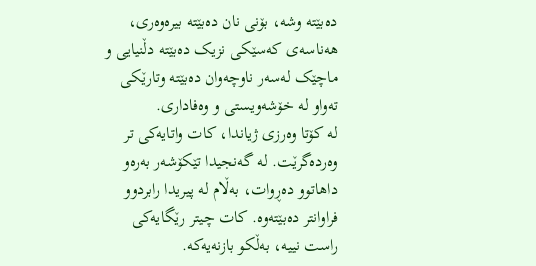دەبێتە وشە، بۆنی نان دەبێتە بیرەوەری، هەناسەی کەسێکی نزیک دەبێتە دڵنیایی و ماچێک لەسەر ناوچەوان دەبێتە وتارێکی تەواو لە خۆشەویستی و وەفاداری.
لە کۆتا وەرزی ژیاندا، کات واتایەکی تر وەردەگرێت. لە گەنجیدا تێکۆشەر بەرەو داهاتوو دەڕوات، بەڵام لە پیریدا رابردوو فراوانتر دەبێتەوە. کات چیتر رێگایەکی راست نییە، بەڵکو بازنەیەکە.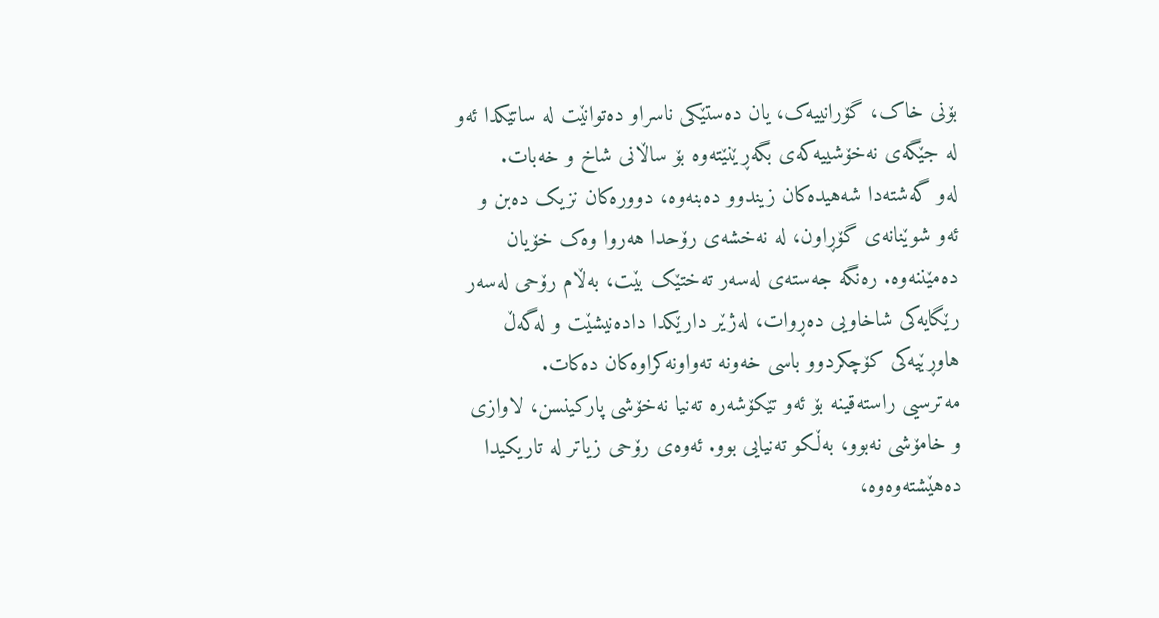بۆنی خاک، گۆرانییەک، یان دەستێکی ناسراو دەتوانێت لە ساتێکدا ئەو لە جێگەی نەخۆشییەکەی بگەڕێنێتەوە بۆ ساڵانی شاخ و خەبات.
لەو گەشتەدا شەهیدەکان زیندوو دەبنەوە، دوورەکان نزیک دەبن و ئەو شوێنانەی گۆڕاون، لە نەخشەی رۆحدا هەروا وەک خۆیان دەمێننەوە. رەنگە جەستەی لەسەر تەختێک بێت، بەڵام رۆحی لەسەر رێگایەکی شاخاویی دەڕوات، لەژێر دارێکدا دادەنیشێت و لەگەڵ هاوڕێیەکی کۆچکردوو باسی خەونە تەواونەکراوەکان دەکات.
مەترسیی راستەقینە بۆ ئەو تێکۆشەرە تەنیا نەخۆشی پارکینسن، لاوازی و خامۆشی نەبوو، بەڵکو تەنیایی بوو. ئەوەی رۆحی زیاتر لە تاریکیدا دەهێشتەوەوە،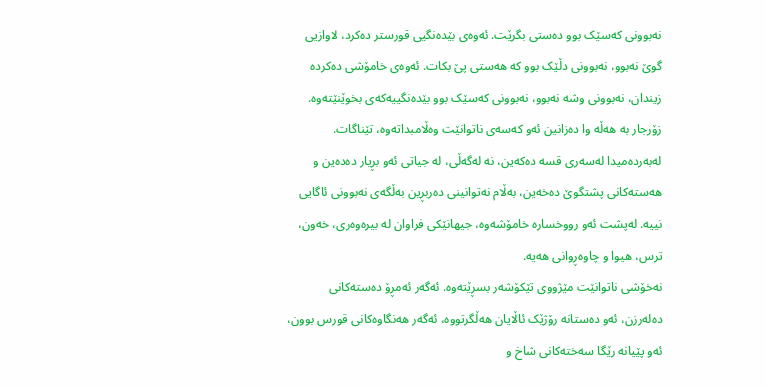نەبوونی کەسێک بوو دەستی بگرێت. ئەوەی بێدەنگیی قورستر دەکرد، لاوازیی گوێ نەبوو، نەبوونی دڵێک بوو کە هەستی پێ بکات. ئەوەی خامۆشی دەکردە زیندان، نەبوونی وشە نەبوو، نەبوونی کەسێک بوو بێدەنگییەکەی بخوێنێتەوە.
زۆرجار بە هەڵە وا دەزانین ئەو کەسەی ناتوانێت وەڵامبداتەوە، تێناگات. لەبەردەمیدا لەسەری قسە دەکەین، نە لەگەڵی، لە جیاتی ئەو بڕیار دەدەین و هەستەکانی پشتگوێ دەخەین، بەڵام نەتوانینی دەربڕین بەڵگەی نەبوونی ئاگایی نییە. لەپشت ئەو رووخسارە خامۆشەوە، جیهانێکی فراوان لە بیرەوەری، خەون، ترس، هیوا و چاوەڕوانی هەیە.
نەخۆشی ناتوانێت مێژووی تێکۆشەر بسڕێتەوە. ئەگەر ئەمڕۆ دەستەکانی دەلەرزن، ئەو دەستانە رۆژێک ئاڵایان هەڵگرتووە، ئەگەر هەنگاوەکانی قورس بوون، ئەو پێیانە رێگا سەختەکانی شاخ و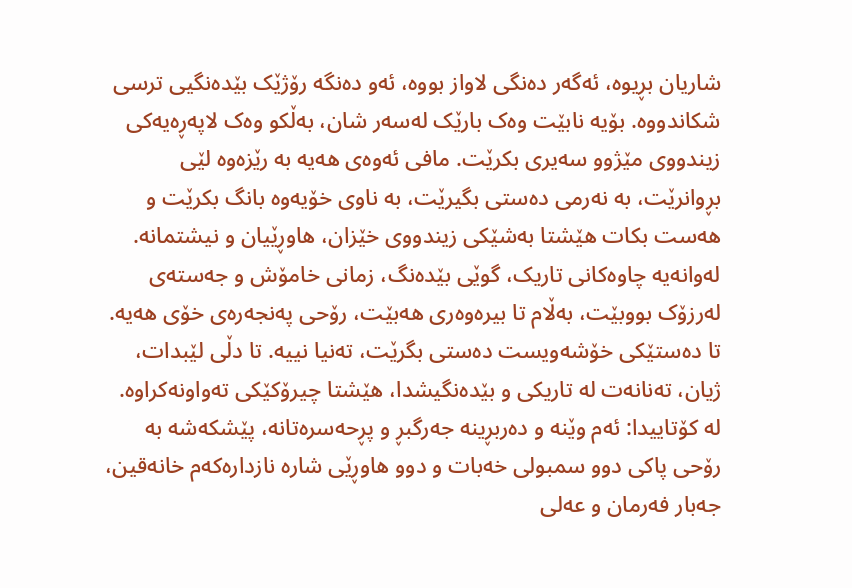شاریان بڕیوە، ئەگەر دەنگی لاواز بووە، ئەو دەنگە رۆژێک بێدەنگیی ترسی شکاندووە. بۆیە نابێت وەک بارێک لەسەر شان، بەڵکو وەک لاپەڕەیەکی زیندووی مێژوو سەیری بکرێت. مافی ئەوەی هەیە بە رێزەوە لێی بڕوانرێت، بە نەرمی دەستی بگیرێت، بە ناوی خۆیەوە بانگ بکرێت و هەست بکات هێشتا بەشێکی زیندووی خێزان، هاوڕێیان و نیشتمانە.
لەوانەیە چاوەکانی تاریک، گوێی بێدەنگ، زمانی خامۆش و جەستەی لەرزۆک بووبێت، بەڵام تا بیرەوەری هەبێت، رۆحی پەنجەرەی خۆی هەیە. تا دەستێکی خۆشەویست دەستی بگرێت، تەنیا نییە. تا دڵی لێبدات، ژیان، تەنانەت لە تاریکی و بێدەنگیشدا، هێشتا چیرۆکێکی تەواونەکراوە.
لە کۆتاییدا: ئەم وێنە و دەربڕینە جەرگبڕ و پڕحەسرەتانە، پێشکەشە بە رۆحی پاکی دوو سمبولی خەبات و دوو هاوڕێی شارە نازدارەکەم خانەقین، جەبار فەرمان و عەلی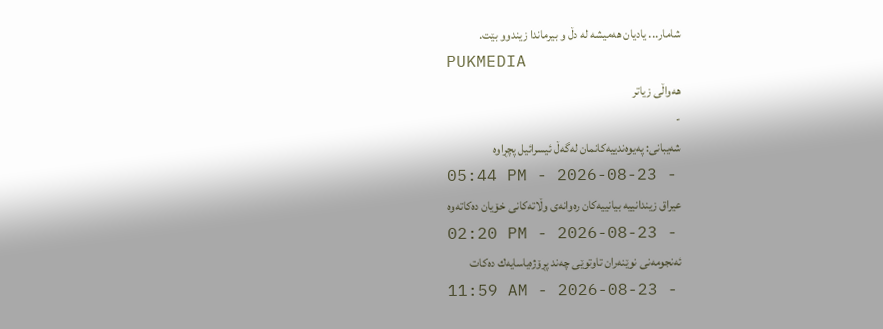شامار... یادیان هەمیشە لە دڵ و بیرماندا زیندوو بێت.
PUKMEDIA
هەواڵی زیاتر
-
شەیبانی: پەیوەندییەکانمان لەگەڵ ئیسرائیل پچڕاوە
05:44 PM - 2026-08-23 -
عیراق زیندانییە بیانییەکان رەوانەی وڵاتەکانی خۆیان دەکاتەوە
02:20 PM - 2026-08-23 -
ئەنجومەنی نوێنەران تاوتوێی چەند پڕۆژەیاسایەك دەكات
11:59 AM - 2026-08-23 -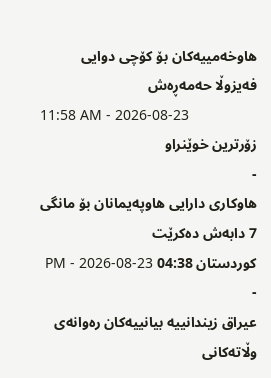هاوخەمییەكان بۆ كۆچی دوایی فەیزوڵا حەمەڕەش
11:58 AM - 2026-08-23
زۆرترین خوێنراو
-
هاوکاری دارایی هاوپەیمانان بۆ مانگی 7 دابەش دەكرێت
کوردستان 04:38 PM - 2026-08-23 -
عیراق زیندانییە بیانییەکان رەوانەی وڵاتەکانی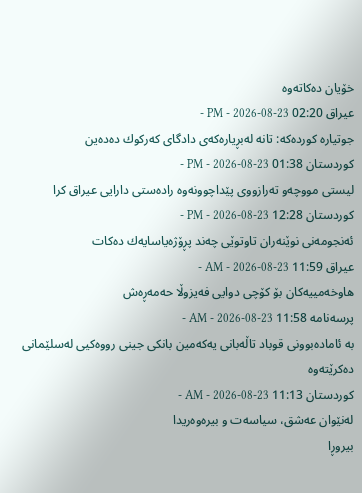خۆیان دەکاتەوە
عیراق 02:20 PM - 2026-08-23 -
جوتیارە كوردەكە: تانە لەبڕیارەكەی دادگای كەركوك دەدەین
کوردستان 01:38 PM - 2026-08-23 -
لیستی مووچەو تەرازووی پێداچوونەوە رادەستی دارایی عیراق كرا
کوردستان 12:28 PM - 2026-08-23 -
ئەنجومەنی نوێنەران تاوتوێی چەند پڕۆژەیاسایەك دەكات
عیراق 11:59 AM - 2026-08-23 -
هاوخەمییەكان بۆ كۆچی دوایی فەیزوڵا حەمەڕەش
پرسەنامە 11:58 AM - 2026-08-23 -
بە ئامادەبوونی قوباد تاڵەبانی یەكەمین بانكی جینی رووەكیی لەسلێمانی دەكرێتەوە
کوردستان 11:13 AM - 2026-08-23 -
لەنێوان عەشق، سیاسەت و بیرەوەریدا
بیروڕا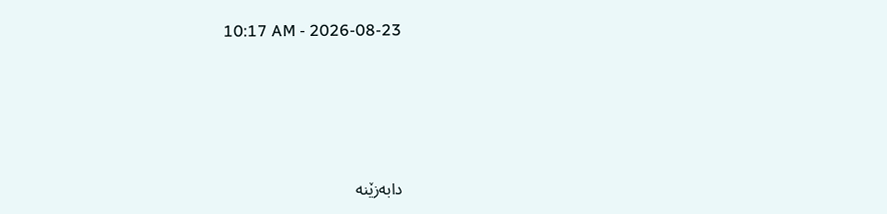10:17 AM - 2026-08-23




دابەزێنە